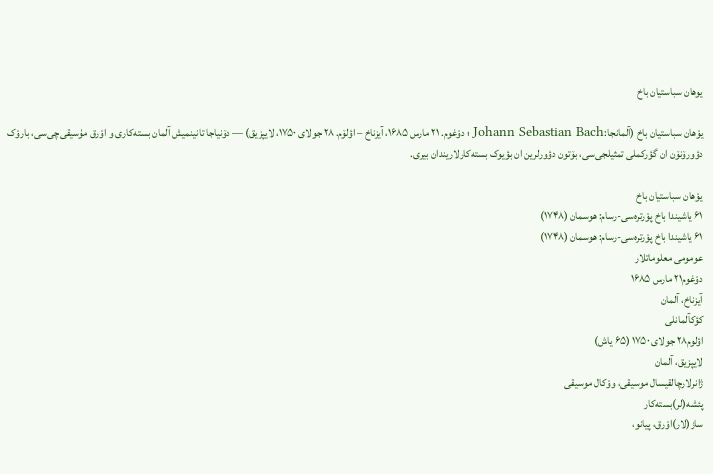یوهان سباستیان باخ

یوْهان سباستيان باخ (آلمانجا:Johann Sebastian Bach ؛ دوْغوم. ۲۱ مارس ۱۶۸۵، آیزناخ – اؤلۆم. ۲۸ جولای ۱۷۵۰، لایپزیق) — دۆنیاجا تانینمیش آلمان بسته‌کاری و اوْرق مۇسیقی‌چی‌سی، باروْک دؤورۆنۆن ان گؤرکملی تمثیلجی‌سی، بۆتون دؤورلرین ان بؤيوک بسته‌کارلاریندان بیری.

یوْهان سباستيان باخ
۶۱ یاشیندا باخ پوْرتره‌سی-رسام: هوسمان (۱۷۴۸)
۶۱ یاشیندا باخ پوْرتره‌سی-رسام: هوسمان (۱۷۴۸)
عومومی معلوماتلار
دوْغوم۲۱ مارس ۱۶۸۵
آیزناخ، آلمان
کؤکآلمانلی
اؤلوم۲۸ جولای ۱۷۵۰ (۶۵ یاش)
لایپزیق، آلمان
ژانرلارچالقیسال موسیقی، ووْکال موسیقی
پئشه(لر)بسته‌کار
ساز(لار)اوْرق، پیانو،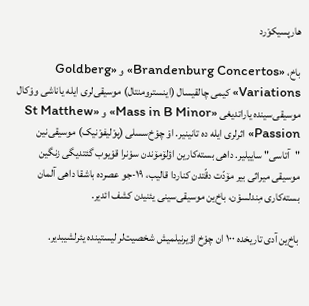هارپسیکوْرد

باخ، «Brandenburg Concertos» و «Goldberg Variations» کیمی چالقیسال (اینسترومنتال) موسیقی‌لری ایله یاناشی ووْکال موسیقی‌سینده یاراتدیغی «Mass in B Minor» و «St Matthew Passion» اثرلری ایله ده تانینیر. اوْ چوْخ‌سسلی (پوْلیفوْنیک) موسیقی‌نین "آتاسی" سايیلیر. داهی بسته‌کارین اؤلۆمۆندن سوْنرا قوْيوب گئتدیگی زنگین موسیقی میراثی بیر مۆدّت دقّتدن کناردا قالیب، ۱۹-جو عصرده باشقا داهی آلمان بسته‌کاری مِندلسوْن، باخ‌ین موسیقی‌سینی يئنیدن کشف ائدیر.

باخ‌ین آدی تاریخده ۱۰۰ ان چوْخ اؤیرنیلمیش شخصیت‌لر لیستینده یئرلشیبدیر.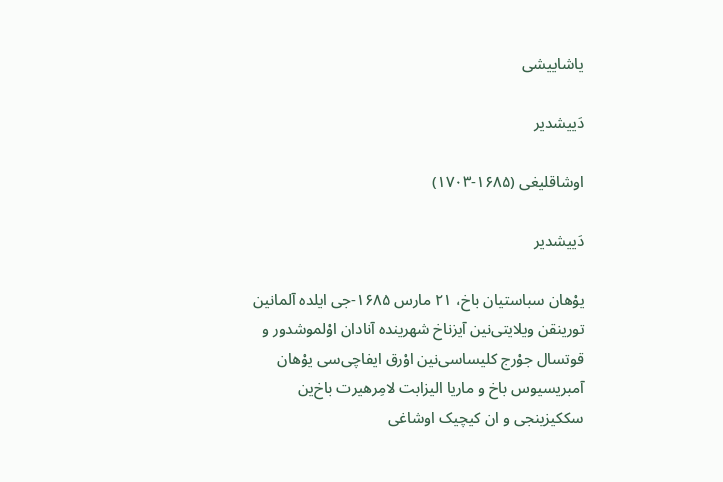یاشاییشی

دَییشدیر

اوشاقلیغی (۱۶۸۵-۱۷۰۳)

دَییشدیر

یوْهان سباستیان باخ، ۲۱ مارس ۱۶۸۵-جی ایلده آلمانین تورینقن ویلایتی‌نین آیزناخ شهرینده آنادان اوْلموشدور و قوتسال جوْرج کلیساسی‌نین اوْرق ایفاچی‌سی یوْهان آمبریسیوس باخ و ماریا الیزابت لامِرهیرت باخ‌ین سککیزینجی و ان کیچیک اوشاغی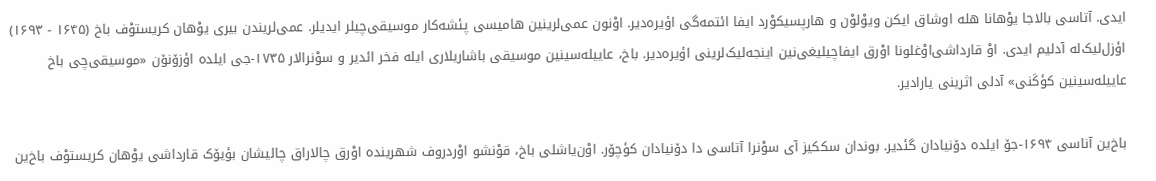ایدی. آتاسی بالاجا یوْهانا هله اوشاق ایکن ویوْلوْن و هارپسیکوْرد ایفا ائتمه‌گی اؤیره‌دیر. اوْنون عمی‌لرینین هامیسی پئشه‌کار موسیقی‌چیلر ایدیلر. عمی‌لریندن بیری یوْهان کریستوْف باخ (۱۶۴۵ - ۱۶۹۳) اؤزل‌لیک‌له آدلیم ایدی. اوْ قارداشی‌اوْغلونا اوْرق ایفاچیلیغی‌نین اینجه‌لیک‌لرینی اؤیره‌دیر. باخ، عاییله‌‌سینین موسیقی باشاریلاری ایله فخر ائدیر و سوْنرالار ۱۷۳۵-جی ایلده اؤزۆنۆن «موسیقی‌چی باخ عاییله‌‌سینین کؤکَنی» آدلی اثرینی یارادیر.

باخ‌ین آناسی ۱۶۹۴-جۆ ایلده دۆنیادان گئدیر. بوندان سککیز آی سوْنرا آتاسی دا دۆنیادان کؤچۆر. اوْن‌یاشلی باخ، قوْنشو اوْردروف شهرینده اوْرق چالاراق چالیشان بؤیۆک قارداشی یوْهان کریستوْف باخ‌ین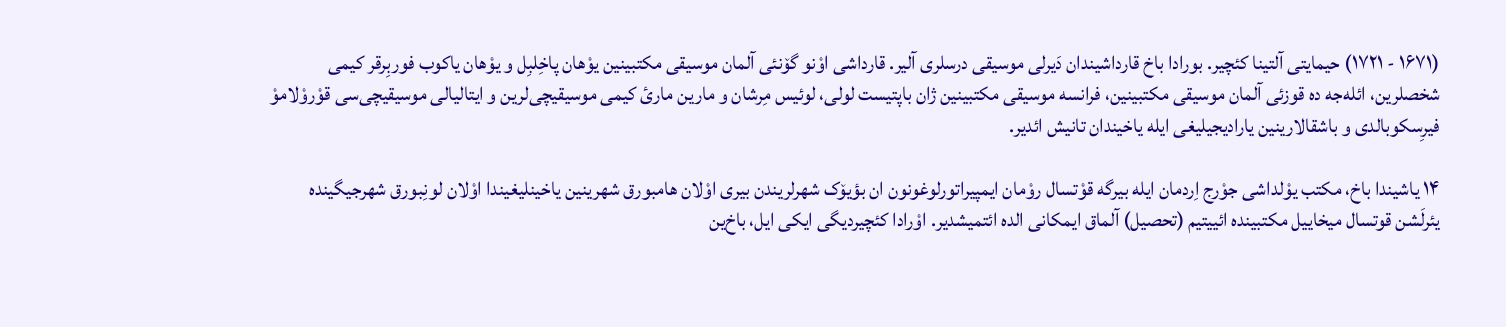(۱۶۷۱ - ۱۷۲۱) حیمایتی آلتینا کئچیر. بورادا باخ قارداشیندان دَیرلی موسیقی درسلری آلیر. قارداشی اوْنو گۆنئی آلمان موسیقی مکتبینین یوْهان پاخِلبِل و یوْهان یاکوب فوربِرقر کیمی شخصلرین، ائله‌جه ده قوزئی آلمان موسیقی مکتبینین، فرانسه موسیقی مکتبینین ژان باپتیست لولی، لوئیس مِرشان و مارین مارئ کیمی موسیقیچی‌لرین و ایتالیالی موسیقیچی‌سی قوْروْلاموْ فیرِسکوبالدی و باشقالارینین یارادیجیلیغی ایله یاخیندان تانیش ائدیر.

۱۴ یاشیندا باخ، مکتب یوْلداشی جوْرج اِردمان ایله بیرگه قوْتسال روْمان ایمپیراتورلوغونون ان بؤیۆک شهرلریندن بیری اوْلان هامبورق شهرینین یاخینلیغیندا اوْلان لونِبورق شهرجیگینده یئرلَشن قوتسال میخاییل مکتبینده ائییتیم (تحصیل) آلماق ایمکانی الده ائتمیشدیر. اوْرادا کئچیردیگی ایکی ایل، باخ‌ین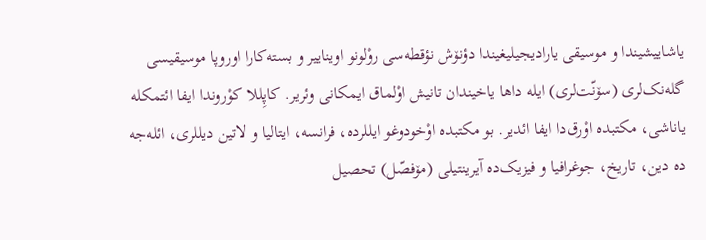یاشاییشیندا و موسیقی یارادیجیلیغیندا دؤنۆش نؤقطه‌‌سی روْلونو اویناییر و بسته‌کارا اوروپا موسیقیسی گله‌نک‌لری (سۆنّت‌لری) ایله داها یاخیندان تانیش اوْلماق ایمکانی وئریر. کاپِللا کوْروندا ایفا ائتمکله یاناشی، مکتبده اوْرق‌دا ایفا ائدیر. بو مکتبده اوْخودوغو ایللرده، فرانسه، ایتالیا و لاتین دیللری، ائله‌جه ده دین، تاریخ، جوغرافیا و فیزیک‌ده آیرینتیلی (مۆفصّل) تحصیل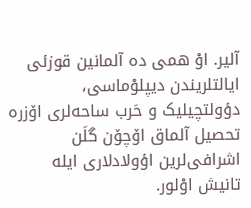آلیر. اوْ همی‌ ده آلمانین قوزئی ایالتلریندن دیپلوْماسی، دؤولتچیلیک و حَرب ساحه‌‌لری اۆزره تحصیل آلماق اۆچۆن گلَن اشرافی‌لرین اؤولادلاری ایله تانیش اوْلور.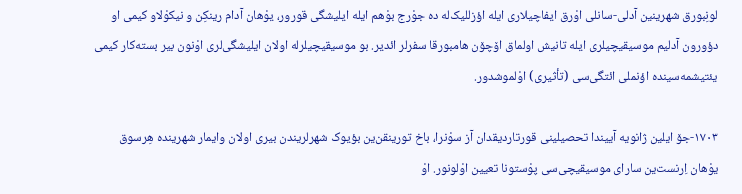لونِبورق شهرینین آدلی-سانلی اوْرق ایفاچیلاری ایله اؤزللیک‌له ده جوْرج بوْهم ایله ایلیشگی قورور، یوْهان آدام رینکِن و نیکوْلاو کیمی او دؤورون آدلیم موسیقیچیلری ایله تانیش اولماق اۆچۆن هامبورقا سفرلر ائدیر. بو موسیقیچیلرله اولان ایلیشگی‌لری اوْنون بیر بسته‌کار کیمی یئتیشمه‌سینده اؤنملی ائتگی‌سی (تأثیری) اوْلموشدور.

۱۷۰۳-جۆ ایلین ژانویه آییندا تحصیلینی قورتاردیقدان آز سوْنرا، باخ تورینقن‌ین بؤیوک شهرلریندن بیری اولان وایمار شهرینده هِرسوق یوْهان اِرنست‌ین سارای موسیقیچی‌سی پوْستونا تعیین اوْلونور. اوْ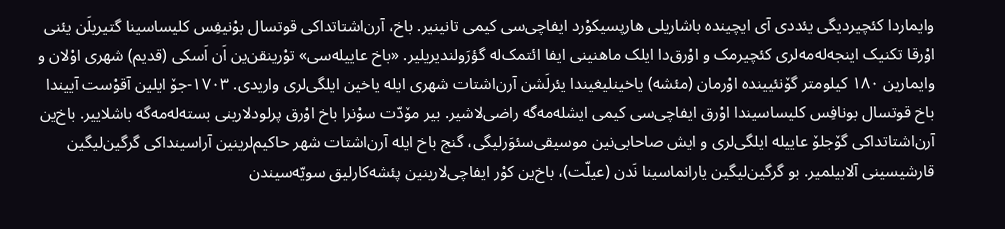وایماردا کئچیردیگی یئددی آی ایچینده باشاریلی هارپسیکوْرد ایفاچی‌سی کیمی تانینیر. باخ، آرن‌اشتاتداکی قوتسال بوْنیفِس کلیساسینا گتیریلَن یئنی اوْرقا تکنیک اینجه‌له‌مه‌لری کئچیرمک و اوْرق‌دا ایلک ماهنینی ایفا ائتمک‌له گؤرَولندیریلیر. «باخ عاییله‌‌سی‌» توْرینقن‌ین اَن اَسکی (قدیم) شهری اوْلان و وایمارین ۱۸۰ کیلومتر گۆنئیینده اوْرمان (مئشه) یاخینلیغیندا یئرلَشن آرن‌اشتات شهری ایله یاخین ایلگی‌لری واریدی. ۱۷۰۳-جۆ ایلین آقوْست آییندا باخ قوتسال بونافِس کلیساسیندا اوْرق ایفاچی‌سی کیمی ایشله‌مه‌گه راضی‌لاشیر. بیر مۆدّت سوْنرا باخ اوْرق پرلودلارینی بسته‌له‌مه‌گه باشلاییر. باخ‌ین آرن‌اشتاتداکی گۆجلۆ عاییله‌‌ ایلگی‌لری و ایش صاحابی‌نین موسیقی‌سئوَرلیگی، گنج باخ‌ ایله آرن‌اشتات شهر حاکیم‌لرینین آراسینداکی گرگین‌لیگین قارشیسینی آلابیلمیر. بو گرگین‌لیگین یارانماسینا نَدن (عیلّت)، باخ‌ین کوْر ایفاچی‌لارینین پئشه‌کارلیق سويّه‌سیندن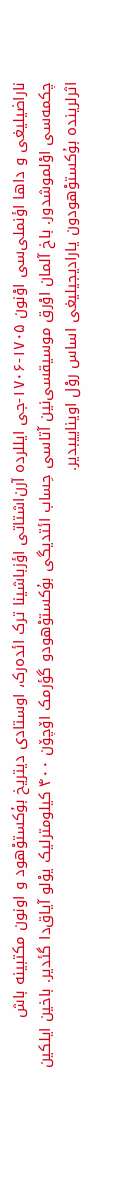ناراضیلیغی و داها اؤنملی‌سی اوْنون ۱۷۰۵-۱۷۰۶-جی ایللرده آرن‌اشتاتی اؤزباشینا ترک ائده‌رک، اوستادی دیتریخ بۇکستوْهود و اونون مکتبینه باش چکمه‌سی اوْلموشدور. باخ آلمان اوْرق موسیقسی‌نین آتاسی حِساب ائتدیگی بۇکستوْهودو گؤرمک اۆچۆن ۴۰۰ کیلومترلیک یوْلو آیاق‌دا گئدیر. باخین ایلکین اثرلرینده بۇکستوْهودون یارادیجیلیغی اساس روْل اویناییبدیر.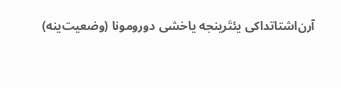آرن‌اشتاتداکی یئتَرینجه یاخشی دورومونا (وضعیت‌ینه)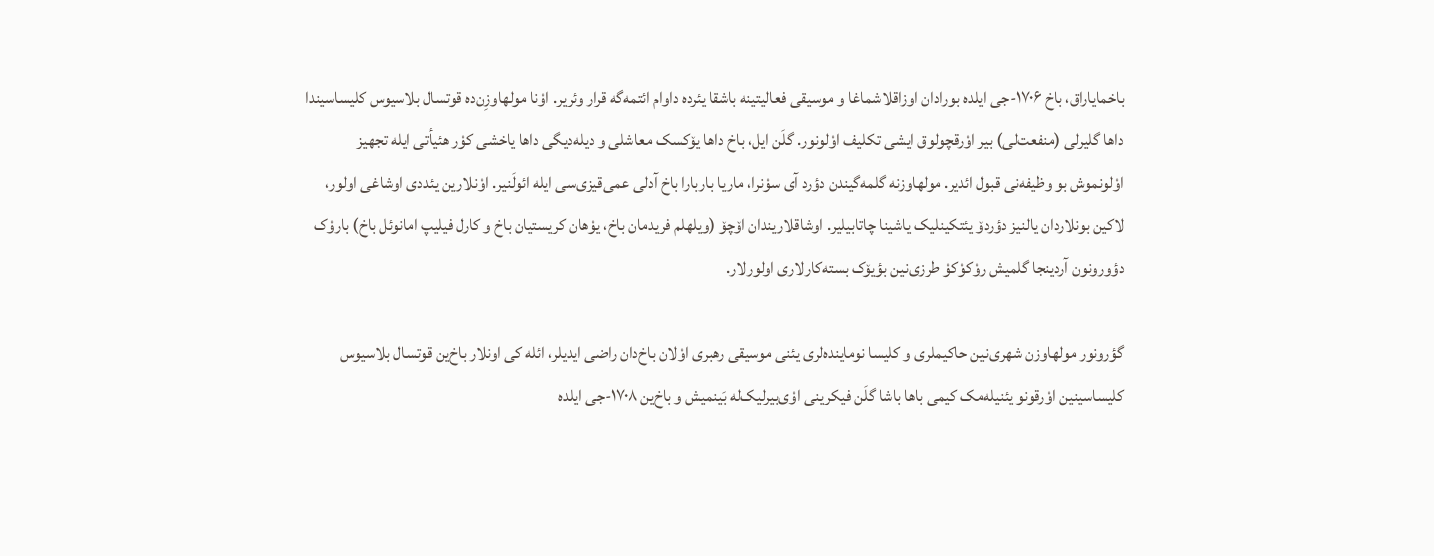باخمایاراق، باخ ۱۷۰۶-جی ایلده بورادان اوزاقلاشماغا و موسیقی فعالیتینه باشقا یئرده داوام ائتمه‌گه قرار وئریر. اوْنا مولهاوزِن‌ده قوتسال بلاسیوس کلیساسیندا داها گلیرلی (منفعت‌لی) بیر اوْرقچولوق ایشی تکلیف اوْلونور. گلَن ایل، باخ داها یۆکسک معاشلی و دیله‌دیگی داها یاخشی کوْر هئیأتی ایله تجهیز اوْلونموش بو وظیفه‌‌نی قبول ائدیر. مولهاوزنه گلمه‌گیندن دؤرد آی سوْنرا، ماریا باربارا باخ آدلی عمی‌قیزی‌سی ایله ائولَنیر. اوْنلارین یئددی اوشاغی اولور، لاکین بونلاردان یالنیز دؤردۆ یئتکینلیک یاشینا چاتابیلیر. اوشاقلاریندان اۆچۆ (ویلهلم فریدمان باخ، یوْهان کریستیان باخ و کارل فیلیپ امانوئل باخ) باروْک دؤورونون آردینجا گلمیش روْکوْکوْ طرزی‌نین بؤیۆک بسته‌کارلاری اولورلار.

گؤرونور مولهاوزن شهری‌نین حاکیملری و کلیسا نوماینده‌لری یئنی موسیقی رهبری اوْلان باخ‌دان راضی‌ ایدیلر، ائله کی اونلار باخ‌ین قوتسال بلاسیوس کلیساسینین اوْرقونو یئنیله‌مک کیمی باها باشا گلَن فیکرینی اوْی‌بیرلیک‌له بَینمیش و باخ‌ین ۱۷۰۸-جی ایلده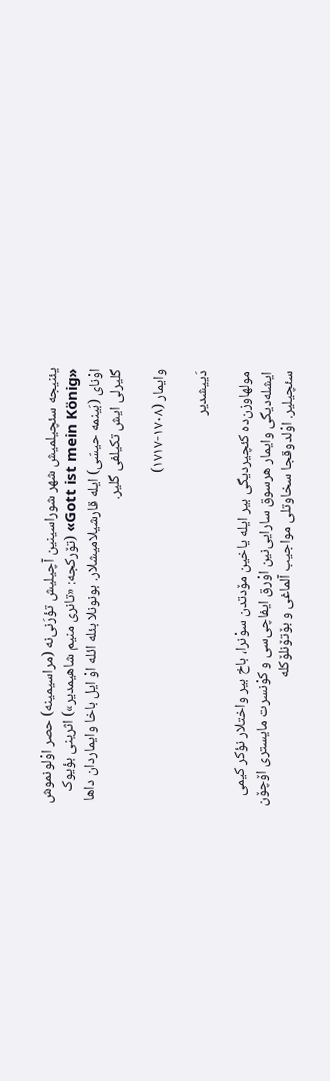یئنیجه سئچیلمیش شهر شوراسینین آچیلیش تؤرَنی‌نه (مراسیمینه) حصر اوْلونموش «Gott ist mein König» (تۆرکجه: «تانری منیم شاهیمدیر») اثرینی بؤیوک اوْنای (بَینمه حیسّی) ایله قارشیلامیشلار. بونونلا بئله ائله اوْ ایل باخا وایماردان داها گلیرلی ایش تکیلفی گلیر.

وایمار (۱۷۰۸-۱۷۱۷)

دَییشدیر

مولهاوزن‌ده کئچیردیگی بیر ایله یاخین مۆدتدن سوْنرا، باخ بیر واختلار نؤکر کیمی ایشله‌دیگی وایمار هرسوق سارایی‌نین اوْرق ایفاچی‌سی و کوْنسرت مایستری اۆچۆن سئچیلیر. اوْلدوقجا سخاوتلی مواجیب آلماغی و بۆتۆنلۆکله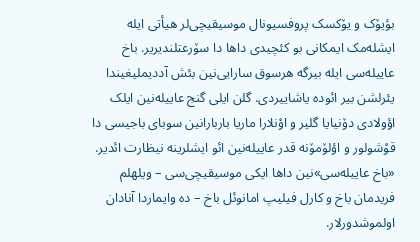بؤیۆک و یۆکسک پروفسیونال موسیقیچی‌لر هیأتی ایله ایشله‌مک ایمکانی بو کئچیدی داها دا سۆرعتلندیریر. باخ عاییله‌‌سی ایله بیرگه هرسوق سارایی‌نین بئش آددیملیغیندا یئرلشن بیر ائوده یاشاییردی. گلن ایلی گنج عاییله‌‌نین ایلک اؤولادی دۆنیایا گلیر و اوْنلارا ماریا باربارانین سوبای باجیسی دا قوْشولور و اؤلۆمۆنه قدر عاییله‌‌نین ائو ایشلرینه نیظارت ائدیر. «باخ عاییله‌‌سی‌»نین داها ایکی موسیقیچی‌سی – ویلهلم فریدمان باخ و کارل فیلیپ امانوئل باخ – ده وایماردا آنادان اولموشدورلار.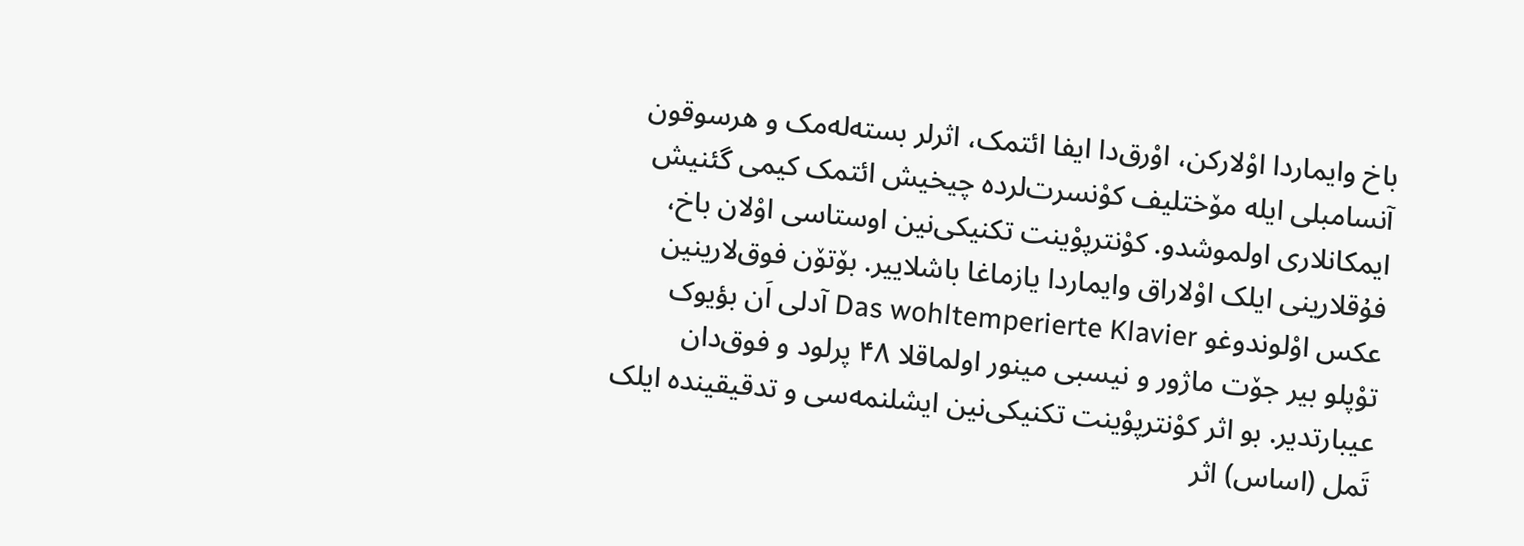باخ وایماردا اوْلارکن، اوْرق‌دا ایفا ائتمک، اثرلر بسته‌له‌مک و هرسوقون آنسامبلی ایله مۆختلیف کوْنسرت‌لرده چیخیش ائتمک کیمی گئنیش ایمکانلاری اولموشدو. کوْنترپوْینت تکنیکی‌نین اوستاسی اوْلان باخ، فۇقلارینی ایلک اوْلاراق وایماردا یازماغا باشلاییر. بۆتۆن فوق‌لارینین عکس اوْلوندوغو Das wohltemperierte Klavier آدلی اَن بؤیوک توْپلو بیر جۆت ماژور و نیسبی مینور اولماقلا ۴۸ پرلود و فوق‌دان عیبارتدیر. بو اثر کوْنترپوْینت تکنیکی‌نین ایشلنمه‌سی و تدقیقینده ایلک تَمل (اساس) اثر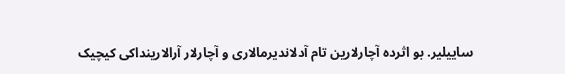ساییلیر. بو اثرده آچارلارین تام آدلاندیرمالاری و آچارلار آرالارینداکی کیچیک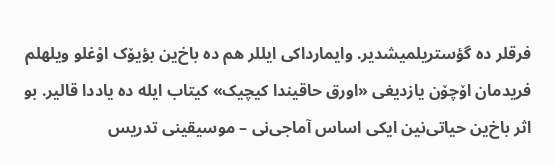فرقلر ده گؤستریلمیشدیر. وایمارداکی ایللر هم ده باخ‌ین بؤیۆک اوْغلو ویلهلم فریدمان اۆچۆن یازدیغی «اورق حاقیندا کیچیک» کیتاب ایله ده یاددا قالیر. بو اثر باخ‌ین حیاتی‌نین ایکی اساس آماجی‌نی – موسیقینی تدریس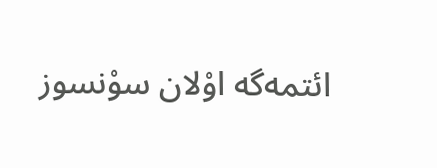ائتمه‌گه اوْلان سوْنسوز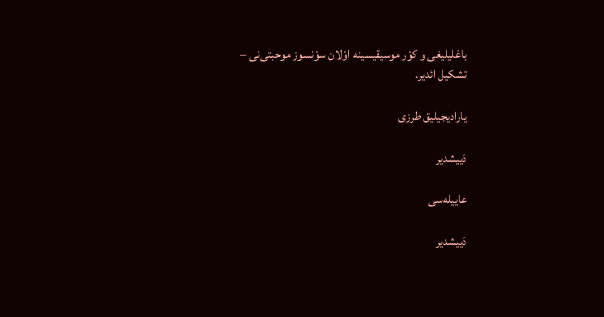باغلیلیغی و کوْر موسیقیسینه اوْلان سوْنسوز موحبتی‌نی – تشکیل ائدیر.

یارادیجیلیق طرزی

دَییشدیر

عاییله‌سی

دَییشدیر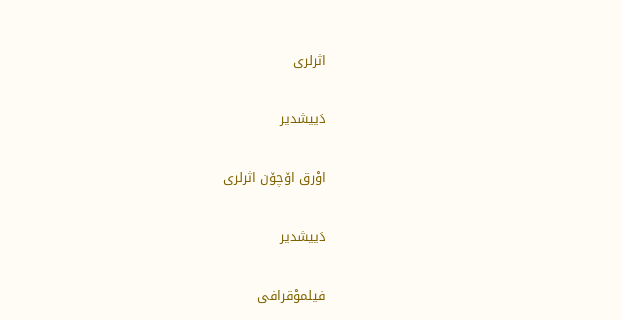اثرلری

دَییشدیر

اوْرق اۆچۆن اثرلری

دَییشدیر

فیلموْقرافی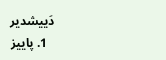دَییشدیر
  1. پاییز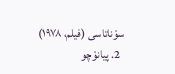سوْناتاسی (فیلم، ۱۹۷۸)
  2. پیانوْچو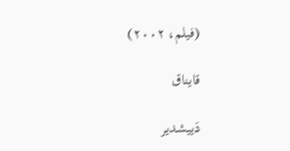(فیلم، ۲۰۰۲)

قایناق

دَییشدیر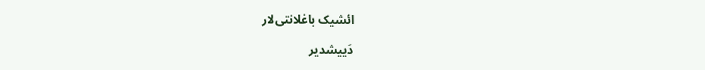ائشیک باغلانتی‌لار

دَییشدیر